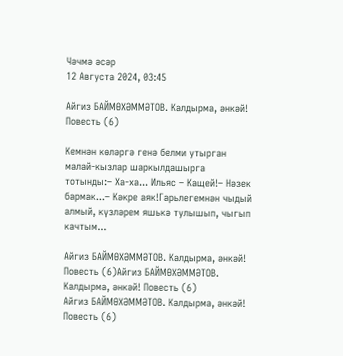Чәчмә әсәр
12 Августа 2024, 03:45

Айгиз БАЙМӨХӘММӘТОВ. Калдырма, әнкәй! Повесть (6)

Кемнән көләргә генә белми утырган малай-кызлар шаркылдашырга тотынды:– Ха-ха... Ильяс – Кащей!– Нәзек бармак...– Кәкре аяк!Гарьлегемнән чыдый алмый, күзләрем яшькә тулышып, чыгып качтым...

Айгиз БАЙМӨХӘММӘТОВ. Калдырма, әнкәй! Повесть (6)Айгиз БАЙМӨХӘММӘТОВ. Калдырма, әнкәй! Повесть (6)
Айгиз БАЙМӨХӘММӘТОВ. Калдырма, әнкәй! Повесть (6)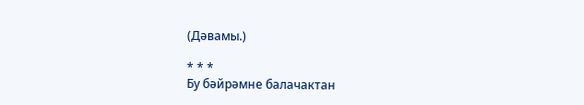(Дәвамы.)

* * *
Бу бәйрәмне балачактан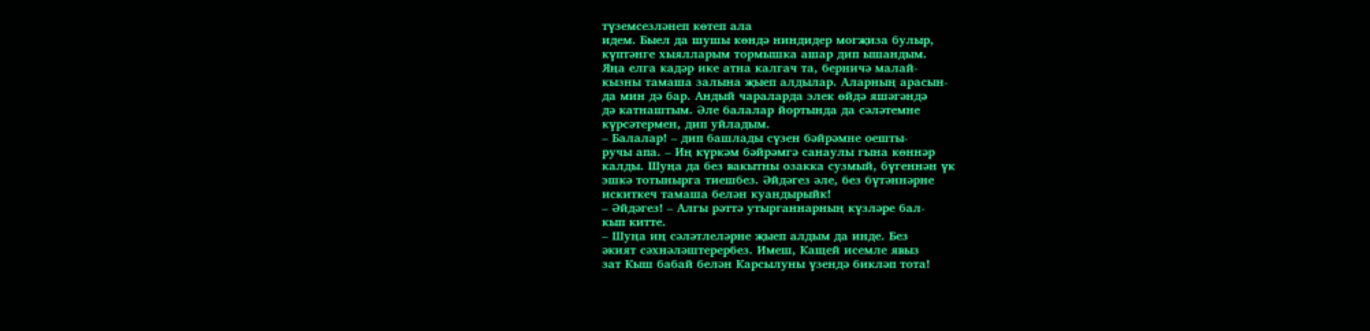түземсезләнеп көтеп ала
идем. Быел да шушы көндә ниндидер могҗиза булыр,
күптәнге хыялларым тормышка ашар дип ышандым.
Яңа елга кадәр ике атна калгач та, берничә малай-
кызны тамаша залына җыеп алдылар. Аларның арасын-
да мин дә бар. Андый чараларда элек өйдә яшәгәндә
дә катнаштым. Әле балалар йортында да сәләтемне
күрсәтермен, дип уйладым.
– Балалар! – дип башлады сүзен бәйрәмне оешты-
ручы апа. – Иң күркәм бәйрәмгә санаулы гына көннәр
калды. Шуңа да без вакытны озакка сузмый, бүгеннән үк
эшкә тотынырга тиешбез. Әйдәгез әле, без бүтәннәрне
искиткеч тамаша белән куандырыйк!
– Әйдәгез! – Алгы рәттә утырганнарның күзләре бал-
кып китте.
– Шуңа иң сәләтлеләрне җыеп алдым да инде. Без
әкият сәхнәләштерербез. Имеш, Кащей исемле явыз
зат Кыш бабай белән Карсылуны үзендә бикләп тота!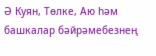Ә Куян, Төлке, Аю һәм башкалар бәйрәмебезнең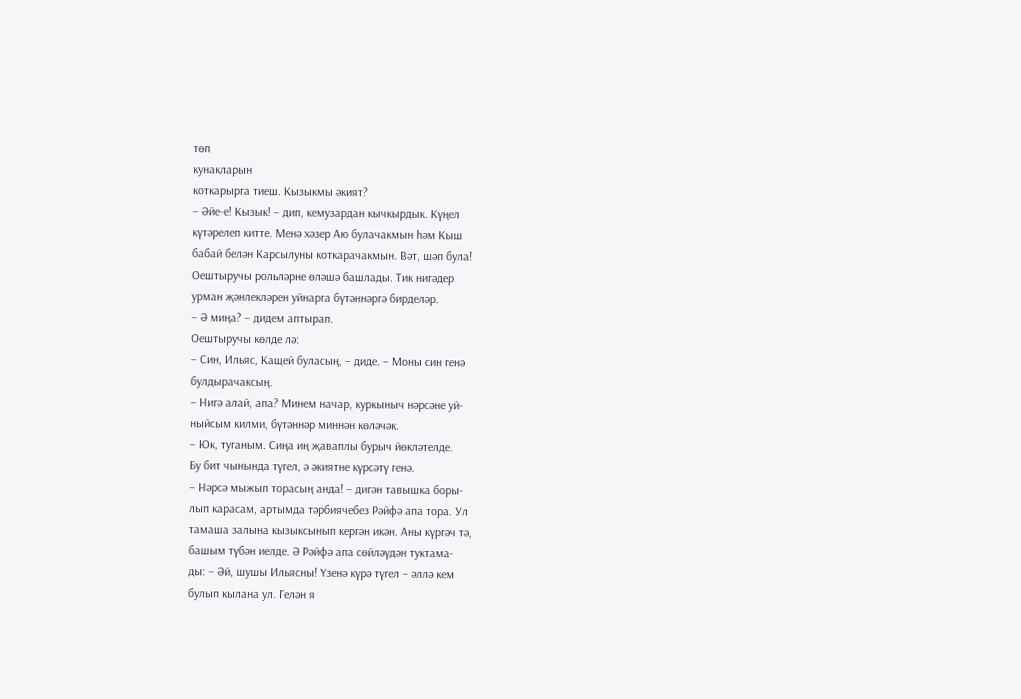төп
кунакларын
коткарырга тиеш. Кызыкмы әкият?
– Әйе-е! Кызык! – дип, кемузардан кычкырдык. Күңел
күтәрелеп китте. Менә хәзер Аю булачакмын һәм Кыш
бабай белән Карсылуны коткарачакмын. Вәт, шәп була!
Оештыручы рольләрне өләшә башлады. Тик нигәдер
урман җәнлекләрен уйнарга бүтәннәргә бирделәр.
– Ә миңа? – дидем аптырап.
Оештыручы көлде лә:
– Син, Ильяс, Кащей буласың, – диде. – Моны син генә
булдырачаксың.
– Нигә алай, апа? Минем начар, куркыныч нәрсәне уй-
ныйсым килми, бүтәннәр миннән көләчәк.
– Юк, туганым. Сиңа иң җаваплы бурыч йөкләтелде.
Бу бит чынында түгел, ә әкиятне күрсәтү генә.
– Нәрсә мыжып торасың анда! – дигән тавышка боры-
лып карасам, артымда тәрбиячебез Рәйфә апа тора. Ул
тамаша залына кызыксынып кергән икән. Аны күргәч тә,
башым түбән иелде. Ә Рәйфә апа сөйләүдән туктама-
ды: – Әй, шушы Ильясны! Үзенә күрә түгел – әллә кем
булып кылана ул. Гелән я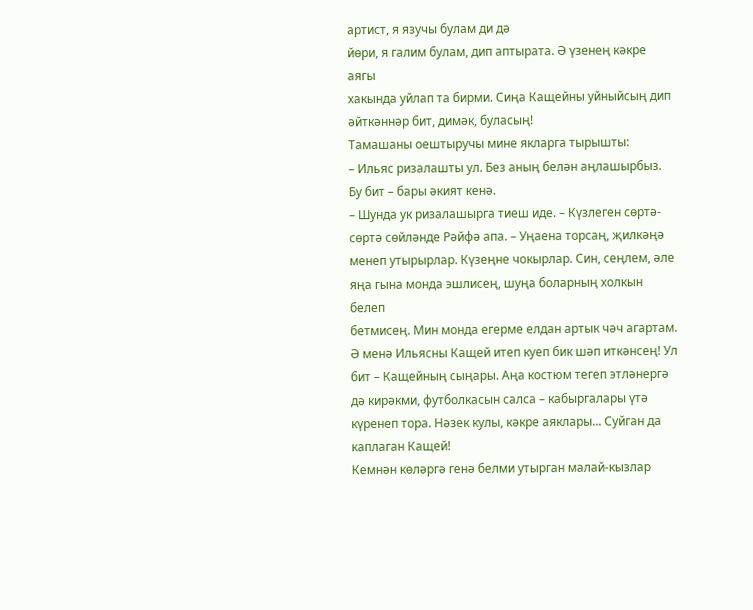артист, я язучы булам ди дә
йөри, я галим булам, дип аптырата. Ә үзенең кәкре аягы
хакында уйлап та бирми. Сиңа Кащейны уйныйсың дип
әйткәннәр бит, димәк, буласың!
Тамашаны оештыручы мине якларга тырышты:
– Ильяс ризалашты ул. Без аның белән аңлашырбыз.
Бу бит – бары әкият кенә.
– Шунда ук ризалашырга тиеш иде. – Күзлеген сөртә-
сөртә сөйләнде Рәйфә апа. – Уңаена торсаң, җилкәңә
менеп утырырлар. Күзеңне чокырлар. Син, сеңлем, әле
яңа гына монда эшлисең, шуңа боларның холкын белеп
бетмисең. Мин монда егерме елдан артык чәч агартам.
Ә менә Ильясны Кащей итеп куеп бик шәп иткәнсең! Ул
бит – Кащейның сыңары. Аңа костюм тегеп этләнергә
дә кирәкми, футболкасын салса – кабыргалары үтә
күренеп тора. Нәзек кулы, кәкре аяклары... Суйган да
каплаган Кащей!
Кемнән көләргә генә белми утырган малай-кызлар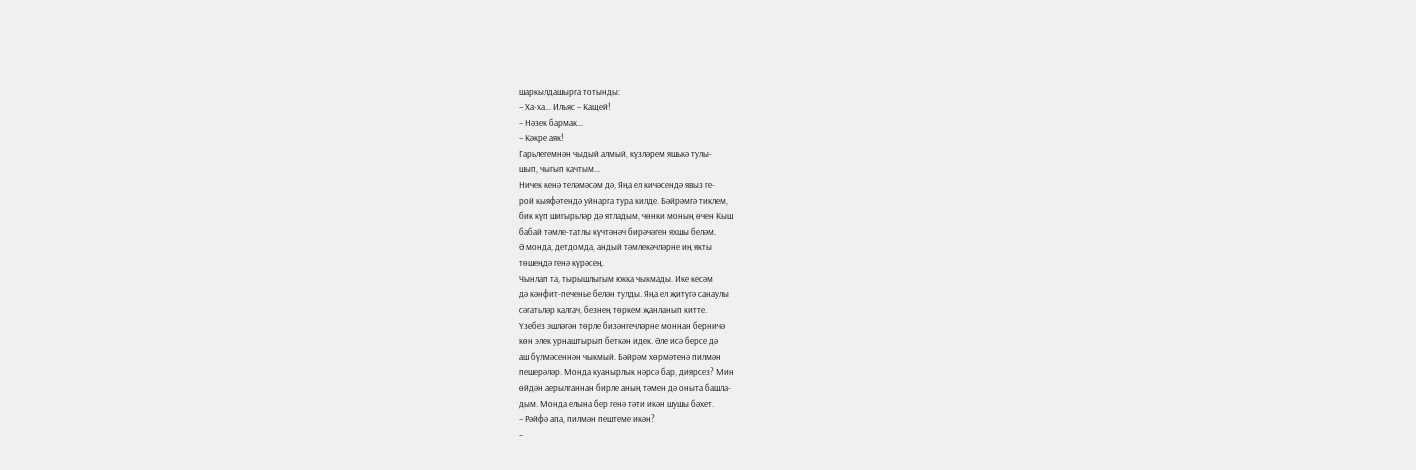шаркылдашырга тотынды:
– Ха-ха... Ильяс – Кащей!
– Нәзек бармак...
– Кәкре аяк!
Гарьлегемнән чыдый алмый, күзләрем яшькә тулы-
шып, чыгып качтым...
Ничек кенә теләмәсәм дә, Яңа ел кичәсендә явыз ге-
рой кыяфәтендә уйнарга тура килде. Бәйрәмгә тиклем,
бик күп шигырьләр дә ятладым, чөнки моның өчен Кыш
бабай тәмле-татлы күчтәнәч бирәчәген яхшы беләм.
Ә монда, детдомда, андый тәмлекәчләрне иң якты
төшеңдә генә күрәсең.
Чынлап та, тырышлыгым юкка чыкмады. Ике кесәм
дә кәнфит-печенье белән тулды. Яңа ел җитүгә санаулы
сәгатьләр калгач, безнең төркем җанланып китте.
Үзебез эшләгән төрле бизәнгечләрне моннан берничә
көн элек урнаштырып беткән идек. Әле исә берсе дә
аш бүлмәсеннән чыкмый. Бәйрәм хөрмәтенә пилмән
пешерәләр. Монда куанырлык нәрсә бар, диярсез? Мин
өйдән аерылганнан бирле аның тәмен дә оныта башла-
дым. Монда елына бер генә тәти икән шушы бәхет.
– Рәйфә апа, пилмән пештеме икән?
–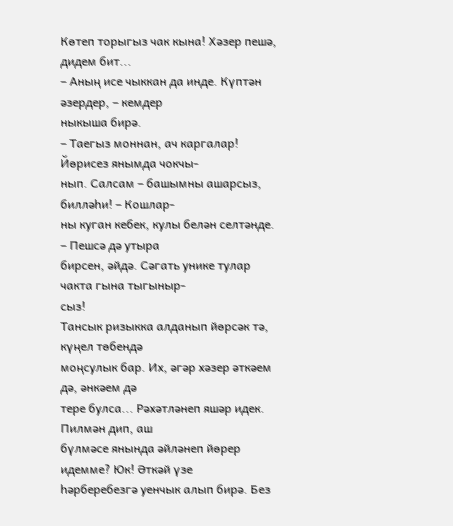Көтеп торыгыз чак кына! Хәзер пешә, дидем бит...
– Аның исе чыккан да инде. Күптән әзердер, – кемдер
ныкыша бирә.
– Таегыз моннан, ач каргалар! Йөрисез янымда чокчы-
нып. Салсам – башымны ашарсыз, билләһи! – Кошлар-
ны куган кебек, кулы белән селтәнде. – Пешсә дә утыра
бирсен, әйдә. Сәгать унике тулар чакта гына тыгыныр-
сыз!
Тансык ризыкка алданып йөрсәк тә, күңел төбендә
моңсулык бар. Их, әгәр хәзер әткәем дә, әнкәем дә
тере булса... Рәхәтләнеп яшәр идек. Пилмән дип, аш
бүлмәсе янында әйләнеп йөрер идемме? Юк! Әткәй үзе
һәрберебезгә уенчык алып бирә. Без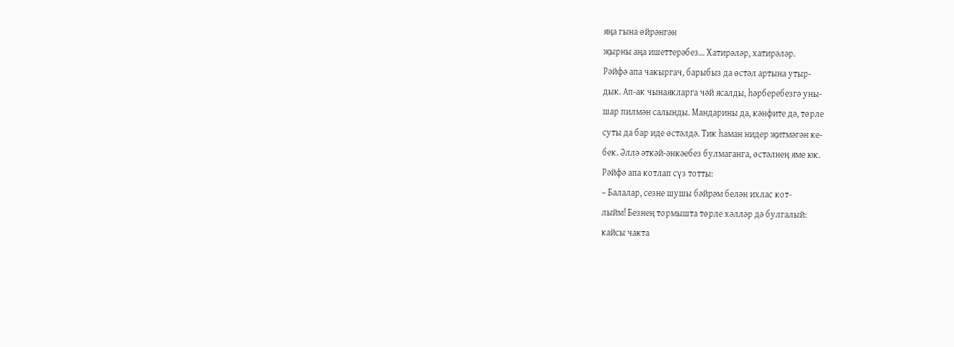яңа гына өйрәнгән
җырны аңа ишеттерәбез... Хатирәләр, хатирәләр.
Рәйфә апа чакыргач, барыбыз да өстәл артына утыр-
дык. Ап-ак чынаякларга чәй ясалды, һәрберебезгә уны-
шар пилмән салынды. Мандарины да, кәнфите дә, төрле
суты да бар иде өстәлдә. Тик һаман нидер җитмәгән ке-
бек. Әллә әткәй-әнкәебез булмаганга, өстәлнең яме юк.
Рәйфә апа котлап сүз тотты:
– Балалар, сезне шушы бәйрәм белән ихлас кот-
лыйм! Безнең тормышта төрле хәлләр дә булгалый:
кайсы чакта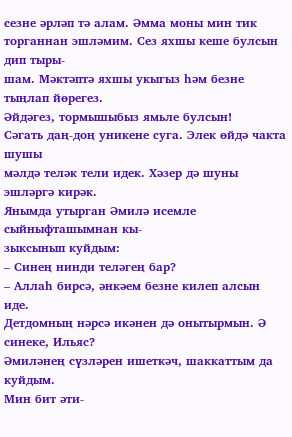сезне әрләп тә алам. Әмма моны мин тик
торганнан эшләмим. Сез яхшы кеше булсын дип тыры-
шам. Мәктәптә яхшы укыгыз һәм безне тыңлап йөрегез.
Әйдәгез, тормышыбыз ямьле булсын!
Сәгать даң-доң уникене суга. Элек өйдә чакта шушы
мәлдә теләк тели идек. Хәзер дә шуны эшләргә кирәк.
Янымда утырган Әмилә исемле сыйныфташымнан кы-
зыксынып куйдым:
– Синең нинди теләгең бар?
– Аллаһ бирсә, әнкәем безне килеп алсын иде.
Детдомның нәрсә икәнен дә онытырмын. Ә синеке, Ильяс?
Әмиләнең сүзләрен ишеткәч, шаккаттым да куйдым.
Мин бит әти-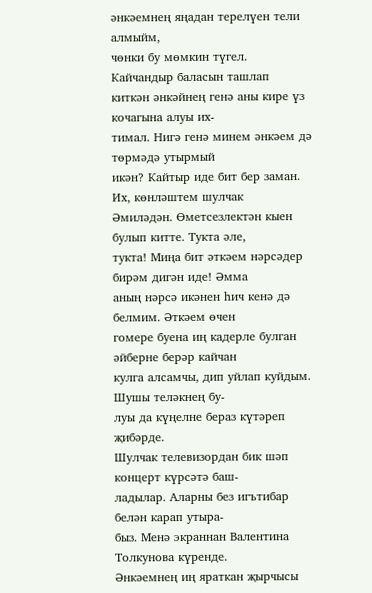әнкәемнең яңадан терелүен тели алмыйм,
чөнки бу мөмкин түгел. Кайчандыр баласын ташлап
киткән әнкәйнең генә аны кире үз кочагына алуы их-
тимал. Нигә генә минем әнкәем дә төрмәдә утырмый
икән? Кайтыр иде бит бер заман. Их, көнләштем шулчак
Әмиләдән. Өметсезлектән кыен булып китте. Тукта әле,
тукта! Миңа бит әткәем нәрсәдер бирәм дигән иде! Әмма
аның нәрсә икәнен һич кенә дә белмим. Әткәем өчен
гомере буена иң кадерле булган әйберне берәр кайчан
кулга алсамчы, дип уйлап куйдым. Шушы теләкнең бу-
луы да күңелне бераз күтәреп җибәрде.
Шулчак телевизордан бик шәп концерт күрсәтә баш-
ладылар. Аларны без игътибар белән карап утыра-
быз. Менә экраннан Валентина Толкунова күренде.
Әнкәемнең иң яраткан җырчысы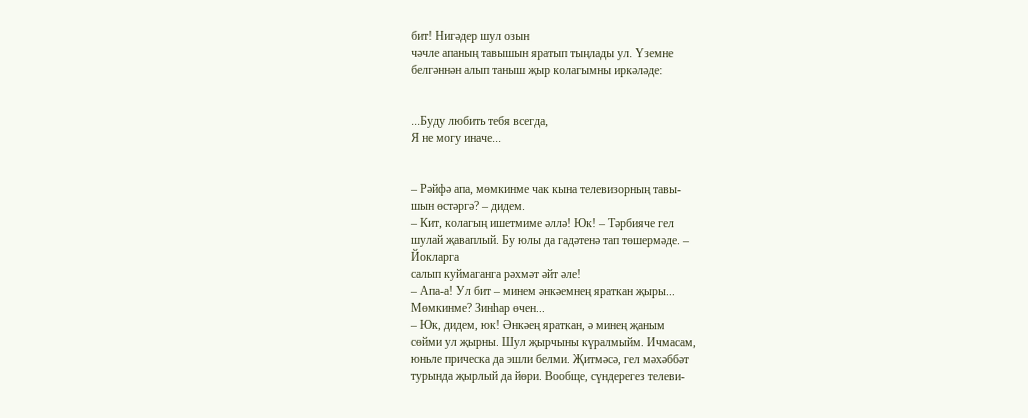бит! Нигәдер шул озын
чәчле апаның тавышын яратып тыңлады ул. Үземне
белгәннән алып таныш җыр колагымны иркәләде:


...Буду любить тебя всегда,
Я не могу иначе...


– Рәйфә апа, мөмкинме чак кына телевизорның тавы-
шын өстәргә? – дидем.
– Кит, колагың ишетмиме әллә! Юк! – Тәрбияче гел
шулай җаваплый. Бу юлы да гадәтенә тап төшермәде. –
Йокларга
салып куймаганга рәхмәт әйт әле!
– Апа-а! Ул бит – минем әнкәемнең яраткан җыры...
Мөмкинме? Зинһар өчен...
– Юк, дидем, юк! Әнкәең яраткан, ә минең җаным
сөйми ул җырны. Шул җырчыны күралмыйм. Ичмасам,
юньле прическа да эшли белми. Җитмәсә, гел мәхәббәт
турында җырлый да йөри. Вообще, сүндерегез телеви-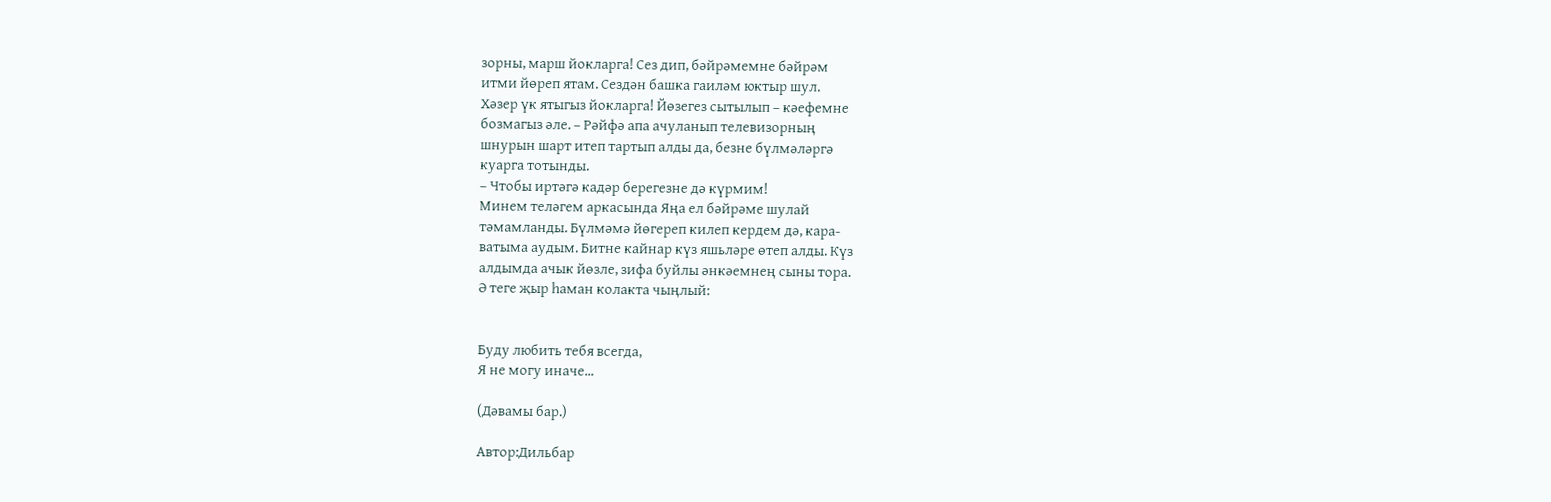зорны, марш йокларга! Сез дип, бәйрәмемне бәйрәм
итми йөреп ятам. Сездән башка гаиләм юктыр шул.
Хәзер үк ятыгыз йокларга! Йөзегез сытылып – кәефемне
бозмагыз әле. – Рәйфә апа ачуланып телевизорның
шнурын шарт итеп тартып алды да, безне бүлмәләргә
куарга тотынды.
– Чтобы иртәгә кадәр берегезне дә күрмим!
Минем теләгем аркасында Яңа ел бәйрәме шулай
тәмамланды. Бүлмәмә йөгереп килеп кердем дә, кара-
ватыма аудым. Битне кайнар күз яшьләре өтеп алды. Күз
алдымда ачык йөзле, зифа буйлы әнкәемнең сыны тора.
Ә теге җыр һаман колакта чыңлый:


Буду любить тебя всегда,
Я не могу иначе...

(Дәвамы бар.)

Автор:Дильбар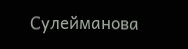Сулейманова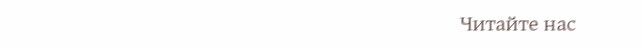Читайте нас